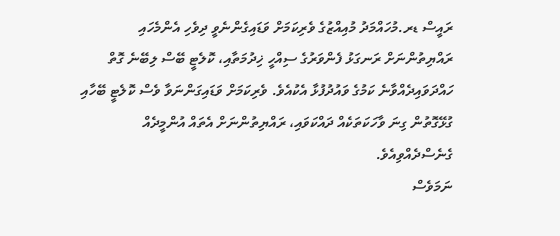ރައީސް ޑރ.މުހައްމަދު މުއިއްޒުގެ ވެރިކަމަށް ވަޑައިގެންނެވީ ދިވެހި އެންމެހައި ރައްޔިތުންނަށް ރަނގަޅު ފެންވަރުގެ ސިއްހީ ޚިދުމަތާއި، ކޮލެޓީ ބޭސް ލިބޭނެ ގޮތް ހައްދަވައިދެއްވާނެ ކަމުގެ ވައުދުފުޅާ އެކުއެވެ. ވެރިކަމަށް ވަޑައިގަންނަވާ ވެސް ކޮލެޓީ ބޭހާއި ގުޅޭގޮތުން ގިނަ ވާހަކަތަކެއް ދައްކަވައި، ރައްޔިތުންނަށް އެތައް އުންމީދެއް ގެނެސްދެއްވިއެވެ.
ނަމަވެސް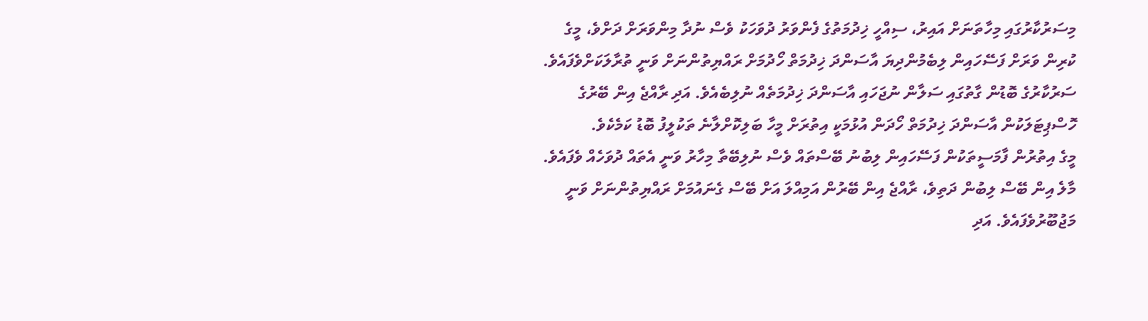މިސަރުކާރުގައި މިހާތަނަށް އައިރު، ސިއްހީ ޚިދުމަތުގެ ފެންވަރު ދުވަހަކު ވެސް ނުދާ މިންވަރަށް ދަށްވެ، މީގެ ކުރިން ވަރަށް ފަސޭހައިން ލިބެމުންދިޔަ އާސަންދަ ޚިދުމަތް ހޯދުމަށް ރައްޔިތުންނަށް ވަނީ ތުރާލަކަށްވެފައެވެ. ސަރުކާރުގެ ބޮޑުން ގާތުގައި ސަލާން ނުޖަހައި އާސަންދަ ޚިދުމަތެއް ނުލިބެއެވެ. އަދި ރާއްޖެ އިން ބޭރުގެ ހޮސްޕިޓަލަކުން އާސަންދަ ޚިދުމަތް ހޯދަން އުޅުމަކީ އިތުރަށް މީހާ ބަލިކޮށްލާނެ ތަކުލީފު ބޮޑު ކަމެކެވެ.
މީގެ އިތުރުން ފާމަސީތަކުން ފަސޭހައިން ލިބުނު ބޭސްތައް ވެސް ނުލިބޭތާ މިހާރު ވަނީ އެތައް ދުވަހެއް ވެފައެވެ. މާލެ އިން ބޭސް ލިބުން ދަތިވެ، ރާއްޖެ އިން ބޭރުން އަމިއްލަ އަށް ބޭސް ގެނައުމަށް ރައްޔިތުންނަށް ވަނީ މަޖުބޫރުވެފައެވެ. އަދި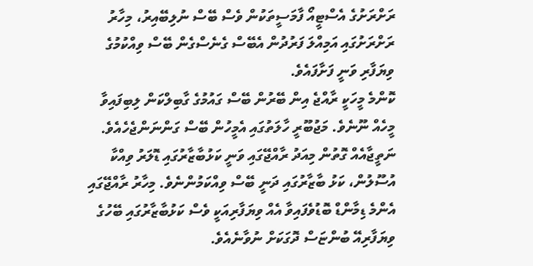ރަށްރަށުގެ އެސްޓީއޯ ފާމަސީތަކުން ވެސް ބޭސް ނުލިބޭއިރު، މިހާރު ރަށްރަށުގައި އަމިއްލަ ފަރުދުން އެބޭސް ގެނެސްގެން ބޭސް ވިއްކުމުގެ ވިޔަފާރި ވަނީ ފަށާފައެވެ.
ކޮންމެ މީހަކީ ރާއްޖެ އިން ބޭރުން ބޭސް ގައުމުގެ ގާބިލްކަން ލިބިފައިވާ މީހެއް ނޫނެވެ. މަޖުބޫރީ ހާލަތުގައި އެމީހުން ބޭސް ގަންނަންޖެހެއެވެ. ނަތީޖާއެއް ގޮތުން މިއަދު ރާއްޖޭގައި ވަނީ ކަޅުބާޒާރުގައި ޑޮލަރު ވިއްކާ އުސޫލުން، ކަޅު ބާޒާރުގައި ދަނީ ބޭސް ވިއްކަމުންނެވެ. މިހާރު ރާއްޖޭގައި އެންމެ ޑިމާންޑް ބޮޑުވެފައިވާ އެއް ވިޔަފާރިއަކީ ވެސް ކަޅުބާޒާރުގައި ބޭހުގެ ވިޔަފާރިއޭ ބުންޏަސް ދޮގަކަށް ނުވާނެއެވެ.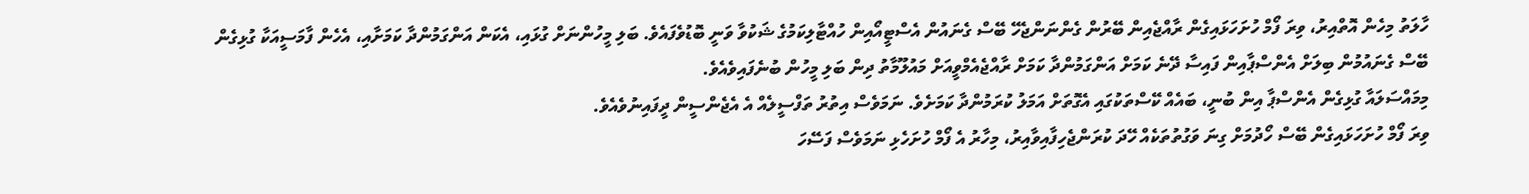ހާލަތު މިހެން އޮތްއިރު، ވިރަ ފޯމް ހުށަހަޅައިގެން ރާއްޖެއިން ބޭރުން ގެންނަންޖެހޭ ބޭސް ގެނައުން އެސްޓީއޯއިން ހުއްޓާލިކަމުގެ ޝަކުވާ ވަނީ ބޮޑުވެފައެވެ. ބަލި މީހުންނަށް ގުޅައި، އެކަން އަންގަމުންދާ ކަމަށާއި، އެހެން ފާމަސީއަކާ ގުޅިގެން ބޭސް ގެނައުމުން ބިލަށް އެންސްޕާއިން ފައިސާ ދޭނެ ކަމަށް އަންގަމުންދާ ކަމަށް ރާއްޖެއެމްވީއަށް މައުލޫމާތު ދިން ބަލި މީހުން ބުނެފައިވެއެވެ.
މިމައްސަލައާ ގުޅިގެން އެންސްޕާ އިން ބުނީ، ބައެއް ކޭސްތަކުގައި އެގޮތަށް އަމަލު ކުރަމުންދާ ކަމަށެވެ. ނަމަވެސް އިތުރު ތަފްސީލެއް އެ އެޖެންސީން ދީފައިނުވެއެވެ.
ވިރަ ފޯމް ހުށަހަޅައިގެން ބޭސް ހޯދުމަށް ގިނަ ވަގުތުތަކެއް ހޭދަ ކުރަންޖެހިފާއިވާއިރު، މިހާރު އެ ފޯމް ހުށަހެޅި ނަމަވެސް ފަސޭހަ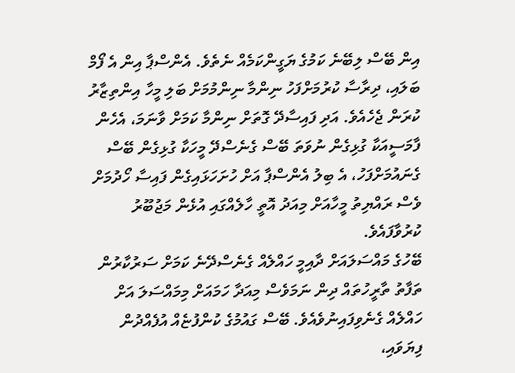އިން ބޭސް ލިބޭނެ ކަމުގެ ޔަގީންކަމެއް ނެތެވެ. އެންސްޕާ އިން އެ ފޯމް ބަލައި، ދިރާސާ ކުރުމަށްފަހު ނިންމާ ނިންމުމަށް ބަލި މީހާ އިންތިޒާރު ކުރަން ޖެހެއެވެ. އަދި ފައިސާދޭ ގޮތަށް ނިންމާ ކަމަށް ވާނަމަ، އެހެން ފާމަސީއަކާ ގުޅިގެން ނުވަތަ ބޭސް ގެނެސްދޭ މީހަކާ ގުޅިގެން ބޭސް ގެނައުމަށްފަހު، އެ ބިލު އެންސްޕާ އަށް ހުށަހަޅައިގެން ފައިސާ ހޯދުމަށް ވެސް ރައްޔިތު މީހާއަށް މިއަދު އޮތީ ހާލެއްގައި އުޅެން މަޖުބޫރު ކުރުވާފައެވެ.
ބޭހުގެ މައްސަލައަށް ދާއިމީ ހައްލެއް ގެނެސްދޭނެ ކަމަށް ސަރުކާރުން ތަފާތު ތާރީހުތައް ދިން ނަމަވެސް މިއަދާ ހަމައަށް މިމައްސަލަ އަށް ހައްލެއް ގެނެވިފައިނުވެއެވެ. ބޭސް ގައުމުގެ ކުންފުޏެއް އުފެއްދުން ފިޔަވައި،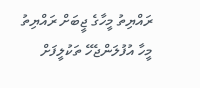ރައްޔިތު މީހާގެ ޖީބަށް ރައްޔިތު މީހާ އުފުލަންޖެހޭ ތަކުލީފަށް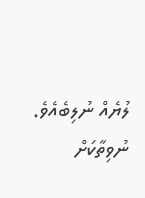ލުޔެއް ނުލިބެއެވެ. ނުވިތާކަށް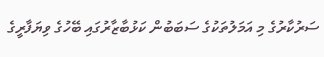ސަރުކާރުގެ މި އަމަލުތަކުގެ ސަބަބުން ކަޅުބާޒާރުގައި ބޭހުގެ ވިޔަފާރީގެ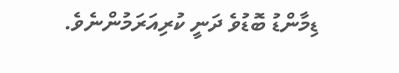ޑިމާންޑު ބޮޑުވެ ދަނީ ކުރިއަރަމުންނެވެ.